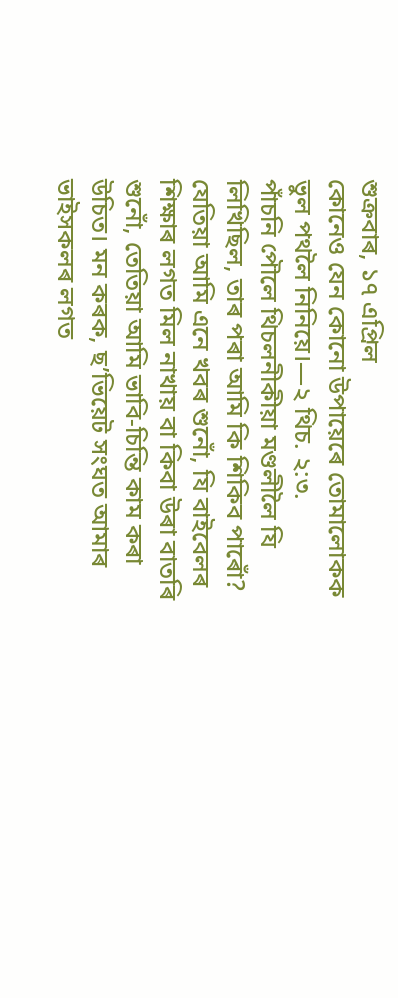শুক্ৰবাৰ, ১৭ এপ্ৰিল
কোনেও যেন কোনো উপায়েৰে তোমালোকক ভুল পথলৈ নিনিয়ে।—২ থিচ. ২:৩.
পাঁচনি পৌলে থিচলনীকীয়া মণ্ডলীলৈ যি লিখিছিল, তাৰ পৰা আমি কি শিকিব পাৰোঁ? যেতিয়া আমি এনে খবৰ শুনোঁ, যি বাইবেলৰ শিক্ষাৰ লগত মিল নাখায় বা কিবা উৰা বাতৰি শুনোঁ, তেতিয়া আমি ভাবি-চিন্তি কাম কৰা উচিত। মন কৰক, ছʼভিয়েট সংঘত আমাৰ ভাইসকলৰ লগত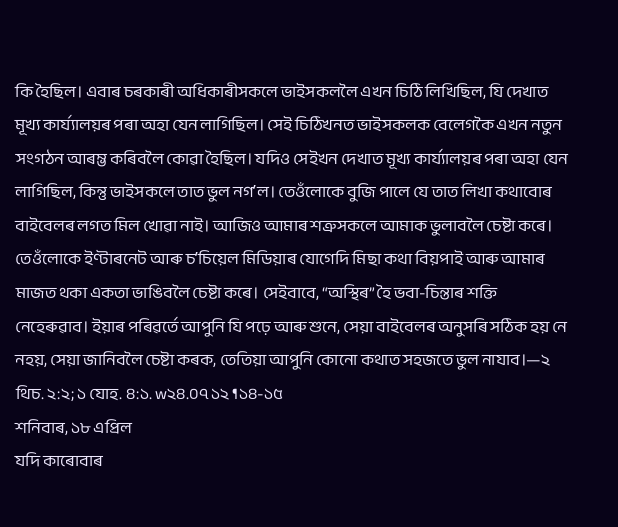কি হৈছিল। এবাৰ চৰকাৰী অধিকাৰীসকলে ভাইসকললৈ এখন চিঠি লিখিছিল, যি দেখাত মূখ্য কাৰ্য্যালয়ৰ পৰা অহা যেন লাগিছিল। সেই চিঠিখনত ভাইসকলক বেলেগকৈ এখন নতুন সংগঠন আৰম্ভ কৰিবলৈ কোৱা হৈছিল। যদিও সেইখন দেখাত মূখ্য কাৰ্য্যালয়ৰ পৰা অহা যেন লাগিছিল, কিন্তু ভাইসকলে তাত ভুল নগʼল। তেওঁলোকে বুজি পালে যে তাত লিখা কথাবোৰ বাইবেলৰ লগত মিল খোৱা নাই। আজিও আমাৰ শত্ৰুসকলে আমাক ভুলাবলৈ চেষ্টা কৰে। তেওঁলোকে ইণ্টাৰনেট আৰু চʼচিয়েল মিডিয়াৰ যোগেদি মিছা কথা বিয়পাই আৰু আমাৰ মাজত থকা একতা ভাঙিবলৈ চেষ্টা কৰে। সেইবাবে, “অস্থিৰ” হৈ ভবা-চিন্তাৰ শক্তি নেহেৰুৱাব। ইয়াৰ পৰিৱৰ্তে আপুনি যি পঢ়ে আৰু শুনে, সেয়া বাইবেলৰ অনুসৰি সঠিক হয় নে নহয়, সেয়া জানিবলৈ চেষ্টা কৰক, তেতিয়া আপুনি কোনো কথাত সহজতে ভুল নাযাব।—২ থিচ. ২:২; ১ যোহ. ৪:১. w২৪.০৭ ১২ ¶১৪-১৫
শনিবাৰ, ১৮ এপ্ৰিল
যদি কাৰোবাৰ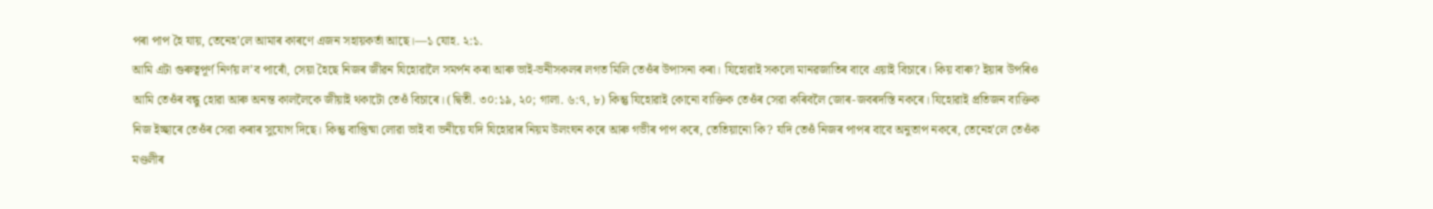পৰা পাপ হৈ যায়, তেনেহʼলে আমাৰ কাৰণে এজন সহায়কৰ্তা আছে।—১ যোহ. ২:১.
আমি এটা গুৰুত্বপূৰ্ণ নিৰ্ণয় লʼব পাৰোঁ, সেয়া হৈছে নিজৰ জীৱন যিহোৱালৈ সমৰ্পন কৰা আৰু ভাই-ভনীসকলৰ লগত মিলি তেওঁৰ উপাসনা কৰা। যিহোৱাই সকলো মানৱজাতিৰ বাবে এয়াই বিচাৰে। কিয় বাৰু? ইয়াৰ উপৰিও আমি তেওঁৰ বন্ধু হোৱা আৰু অনন্ত কাললৈকে জীয়াই থকাটো তেওঁ বিচাৰে। (দ্বিতী. ৩০:১৯, ২০; গালা. ৬:৭, ৮) কিন্তু যিহোৱাই কোনো ব্যক্তিক তেওঁৰ সেৱা কৰিবলৈ জোৰ-জবৰদস্তি নকৰে। যিহোৱাই প্ৰতিজন ব্যক্তিক নিজ ইচ্ছাৰে তেওঁৰ সেৱা কৰাৰ সুযোগ দিছে। কিন্তু বাপ্তিষ্মা লোৱা ভাই বা ভনীয়ে যদি যিহোৱাৰ নিয়ম উলংঘন কৰে আৰু গভীৰ পাপ কৰে, তেতিয়ানো কি? যদি তেওঁ নিজৰ পাপৰ বাবে অনুতাপ নকৰে, তেনেহʼলে তেওঁক মণ্ডলীৰ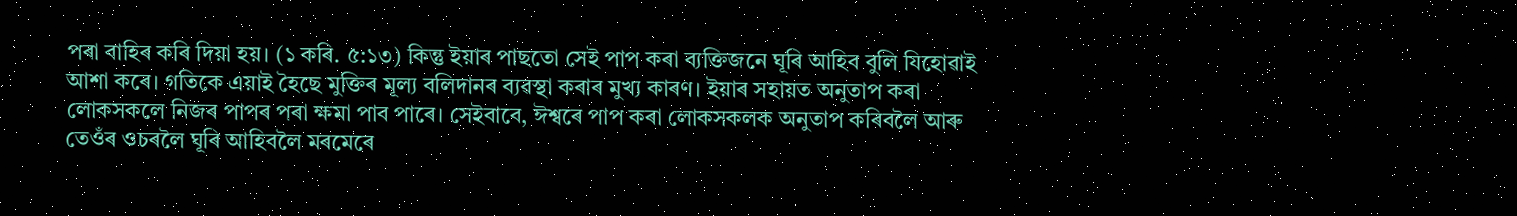পৰা বাহিৰ কৰি দিয়া হয়। (১ কৰি. ৫:১৩) কিন্তু ইয়াৰ পাছতো সেই পাপ কৰা ব্যক্তিজনে ঘূৰি আহিব বুলি যিহোৱাই আশা কৰে। গতিকে এয়াই হৈছে মুক্তিৰ মূল্য বলিদানৰ ব্যৱস্থা কৰাৰ মুখ্য কাৰণ। ইয়াৰ সহায়ত অনুতাপ কৰা লোকসকলে নিজৰ পাপৰ পৰা ক্ষমা পাব পাৰে। সেইবাবে, ঈশ্বৰে পাপ কৰা লোকসকলক অনুতাপ কৰিবলৈ আৰু তেওঁৰ ওচৰলৈ ঘূৰি আহিবলৈ মৰমেৰে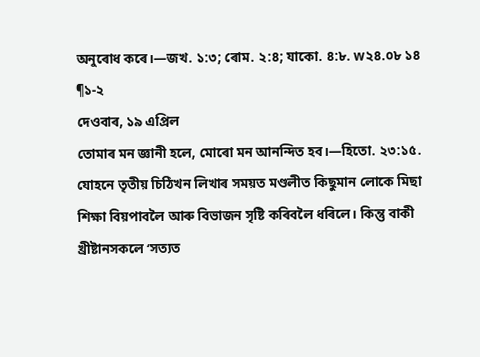অনুৰোধ কৰে।—জখ. ১:৩; ৰোম. ২:৪; যাকো. ৪:৮. w২৪.০৮ ১৪ ¶১-২
দেওবাৰ, ১৯ এপ্ৰিল
তোমাৰ মন জ্ঞানী হলে, মোৰো মন আনন্দিত হব।—হিতো. ২৩:১৫.
যোহনে তৃতীয় চিঠিখন লিখাৰ সময়ত মণ্ডলীত কিছুমান লোকে মিছা শিক্ষা বিয়পাবলৈ আৰু বিভাজন সৃষ্টি কৰিবলৈ ধৰিলে। কিন্তু বাকী খ্ৰীষ্টানসকলে ‘সত্যত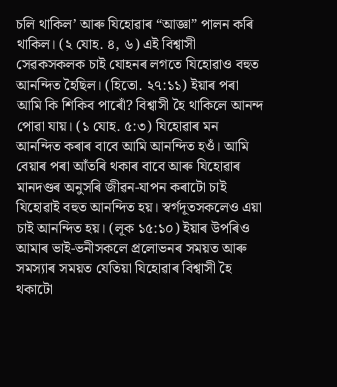চলি থাকিল’ আৰু যিহোৱাৰ “আজ্ঞা” পালন কৰি থাকিল। (২ যোহ. ৪, ৬) এই বিশ্বাসী সেৱকসকলক চাই যোহনৰ লগতে যিহোৱাও বহুত আনন্দিত হৈছিল। (হিতো. ২৭:১১) ইয়াৰ পৰা আমি কি শিকিব পাৰোঁ? বিশ্বাসী হৈ থাকিলে আনন্দ পোৱা যায়। (১ যোহ. ৫:৩) যিহোৱাৰ মন আনন্দিত কৰাৰ বাবে আমি আনন্দিত হওঁ। আমি বেয়াৰ পৰা আঁতৰি থকাৰ বাবে আৰু যিহোৱাৰ মানদণ্ডৰ অনুসৰি জীৱন-যাপন কৰাটো চাই যিহোৱাই বহুত আনন্দিত হয়। স্বৰ্গদূতসকলেও এয়া চাই আনন্দিত হয়। (লূক ১৫:১০) ইয়াৰ উপৰিও আমাৰ ভাই-ভনীসকলে প্ৰলোভনৰ সময়ত আৰু সমস্যাৰ সময়ত যেতিয়া যিহোৱাৰ বিশ্বাসী হৈ থকাটো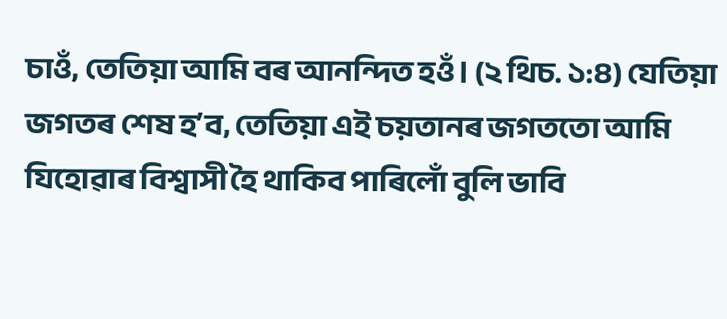চাওঁ, তেতিয়া আমি বৰ আনন্দিত হওঁ। (২ থিচ. ১:৪) যেতিয়া জগতৰ শেষ হʼব, তেতিয়া এই চয়তানৰ জগততো আমি যিহোৱাৰ বিশ্বাসী হৈ থাকিব পাৰিলোঁ বুলি ভাবি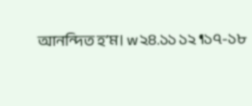আনন্দিত হʼম। w২৪.১১ ১২ ¶১৭-১৮